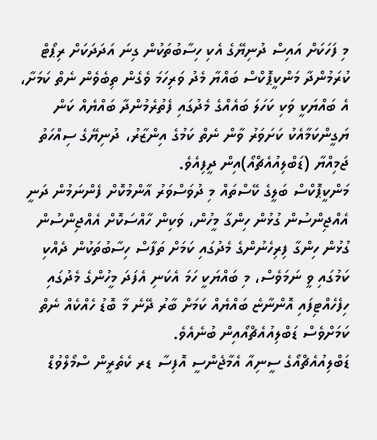މި ފަހަކަށް އައިސް ދުނިޔޭގެ އެކި ހިސާބުތަކުން ގިނަ އަދަދަކަށް ރިޕޯޓް ކުރަމުންދާ މަންކީޕޮކްސް ބައްޔާ މެދު ވަރިހަމަ ވެގެން ތިބެވެން ނެތް ކަމަށާ، އެ ބައްޔަކީ ވަކި ކަހަލަ ބައެއްގެ މެދުގައި ފެތުރެމުންދާ ބައްޔެއް ކަން ޔަގީންކަމާއެކު ކަށަވަރު ވާން ނެތް ކަމުގެ އިންޒާރު، ދުނިޔޭގެ ސިއްހަތު ޖަމިއްޔާ (ޑަބްލިއުއެޗްއޯ)އިން ދީފިއެވެ.
މަންކީޕޮކްސް ބަލީގެ ކޭސްތައް މި ދުވަސްވަރު އާންމުކޮށް ފެންނަމުން ދަނީ އެއްޖިންސުން ގުޅުން ހިންގާ މީހުން، ވަކިން ހާއްސަކޮށް އެއްޖިންސުން ގުޅުން ހިންގާ ފިރިހެނުންގެ މެދުގައި ކަމަށް ތަފާސް ހިސާބުތަކުން ދެއްކި ކަމުގައި ވީ ނަމަވެސް، މި ބައްޔަކީ ހަމަ އެކަނި އެފަދަ މީހުންގެ މެދުގައި ހިފެހެއްޓިފައި އޮންނާޏެ ބައްޔެއް ކަމަށް ބާރު ދޭނެ މާ ބޮޑު ހެއްކެއް ނެތް ކަމަށްވެސް ޑަބްލިއުއެޗްއޯއިން ބުނެއެވެ.
ޑަބްލިއުއެޗްއޯގެ ސީނިއާ އެމާޖެންސީ އޮފިސާ ޑރ ކެތެރީން ސްމޯލްވުޑް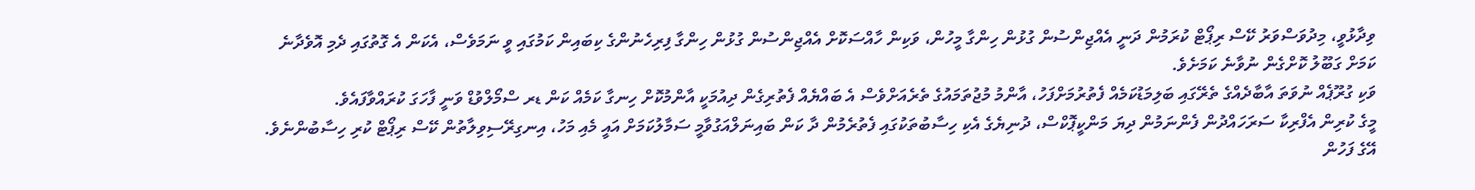ވިދާޅުވީ، މިދުވަސްވަރު ކޭސް ރިޕޯޓް ކުރަމުން ދަނީ އެއްޖިންސުން ގުޅުން ހިންގާ މީހުން، ވަކިން ހާއްސަކޮށް އެއްޖިންސުން ގުޅުން ހިންގާ ފިރިހެނުންގެ ކިބައިން ކަމުގައި ވީ ނަމަވެސް، އެކަން އެ ގޮތުގައި ދެމި އޮވެދާނެ ކަމަށް ގަބޫލު ކޮށްގެން ނުވާނެ ކަމަށެވެ.
ވަކި ގުރޫޕެއް ނުވަތަ އާބާދެއްގެ ތެރޭގައި ބަލިމަޑުކަމެއް ފެތުރުމަށްފަހު، އާންމު މުޖުތަމައުގެ ތެރެއަށްވެސް އެ ބައްޔެއް ފެތުރިގެން ދިއުމަކީ އާންމުކޮށް ހިނގާ ކަމެއް ކަން ޑރ ސްމޯލްވުޑް ވަނީ ފާހަގަ ކުރައްވާފައެވެ.
މީގެ ކުރިން އެފްރިކާ ސަރަހައްދުން ފެންނަމުން ދިޔަ މަންކީޕޮކްސް، ދުނިޔެގެ އެކި ހިސާބުތަކުގައި ފެތުރެމުން ދާ ކަން ބައިނަލްއަގުވާމީ ސަމާލުކަމަށް އައީ މެއި މަހު، އިނގިރޭސިވިލާތުން ކޭސް ރިޕޯޓް ކުރި ހިސާބުންނެވެ. އޭގެ ފަހުން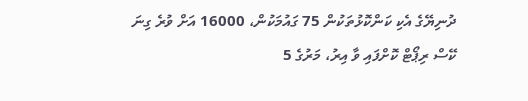ދުނިޔޭގެ އެކި ކަންކޮޅުތަކުން 75 ގައުމަކުން، 16000 އަށް ވުރެ ގިނަ ކޭސް ރިޕޯޓް ކޮށްފައި ވާ އިރު، މަރުގެ 5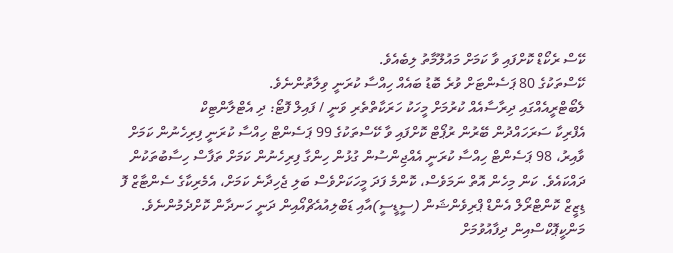ކޭސް ރެކޯޑް ކޮށްފައި ވާ ކަމަށް މައުލޫމާތު ލިބެއެވެ.
ކޭސްތަކުގެ 80 ޕަސެންޓަށް ވުރެ ބޮޑު ބައެއް ހިއްސާ ކުރަނީ ވިލާތުންނެވެ.
ލެބޯޓްރީއެއްގައި ދިރާސާއެއް ކުރުމަށް މީހަކު ހަރަކާތްތެރި ވަނީ / ފައިލް ފޮޓޯ: ދި އެޓްލާންޓިކް
އެފްރިކާ ސަރަހައްދުން ބޭރުން ރުޕޯޓް ކޮށްފައި ވާ ކޭސްތަކުގެ 99 ޕަސެންޓް ހިއްސާ ކުރަނީ ފިރިހެނުން ކަމަށް ވާއިރު، 98 ޕަސެންޓް ހިއްސާ ކުރަނީ އެއްޖިންސުން ގުޅުން ހިންގާ ފިރިހެނުން ކަމަށް ތަފާސް ހިސާބުތަކުން ދައްކައެވެ. ކަން މިހެން އޮތް ނަމަވެސް، ކޮންމެ ފަދަ މީހަކަށްވެސް ބަލި ޖެހިދާނެ ކަމަށް، އެމެރިކާގެ ސެންޓާޒް ފޮ ޑިޒީޒް ކޮންޓްރޯލް އެންޑް ޕްރިވެންޝަން (ސީޑީސީ)އާއި ޑަބްލިއުއެޗްއޯއިން ދަނީ ހަނދާން ކޮށްދެމުންނެވެ.
މަންކީޕޮކްސްއިން ދިފާއުވުމަށް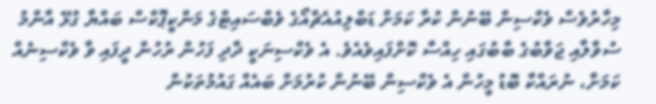މިހާރުވެސް ވެކްސިން ބޭނުން ކުރާ ކަމަށް ޑަބްލިއުއެޗްއޯގެ ވެބްސައިޓްގެ މަންކީޕޮކްސް ބައްޔާ ގުޅޭ އާންމު ސުވާލާއި ޖަވާބުގެ ބާބުގައި ހިއްސާ ކޮށްފައިވެއެވެ. އެ ވެކްސިނަކީ ދާދި ފަހުން ރުހުން ދީފައި ވާ ވެކްސިނެއް ކަމަށާ، ނުރައްކާ ބޮޑު މީހުން އެ ވެކްސިން ބޭނުން ކުރުމަށް ބައެއް ގައުމުތަކުން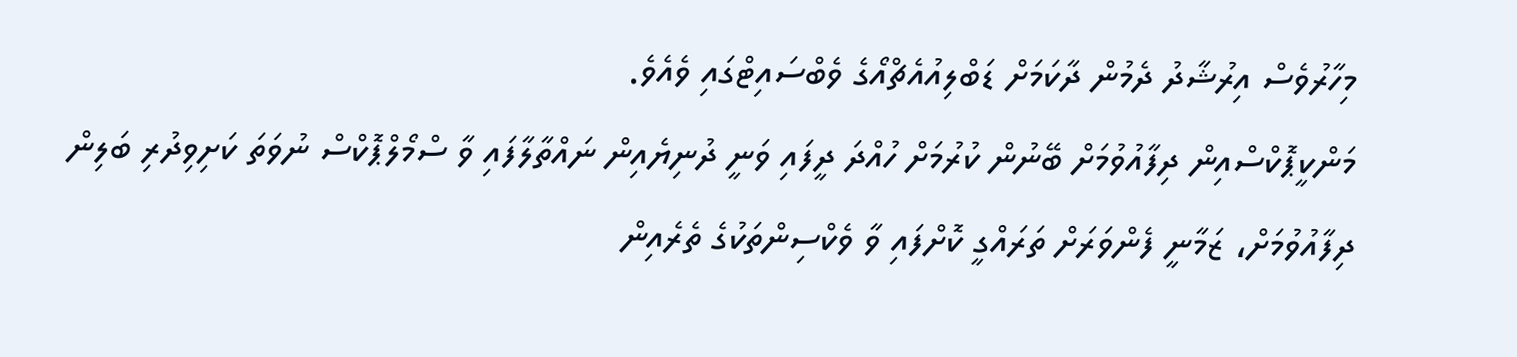މިހާރުވެސް އިރުޝާދު ދެމުން ދާކަމަށް ޑަބްލިއުއެޗްއޯގެ ވެބްސައިޓްގައި ވެއެވެ.
މަންކީޕޮކްސްއިން ދިފާއުވުމަށް ބޭނުން ކުރުމަށް ހުއްދަ ދީފައި ވަނީ ދުނިޔެއިން ނައްތާލާފައި ވާ ސްމޯލްޕޮކްސް ނުވަތަ ކަށިވިދުރި ބަލިން ދިފާއުވުމަށް، ޒަމާނީ ފެންވަރަށް ތަރައްގީ ކޮށްފައި ވާ ވެކްސިންތަކުގެ ތެރެއިން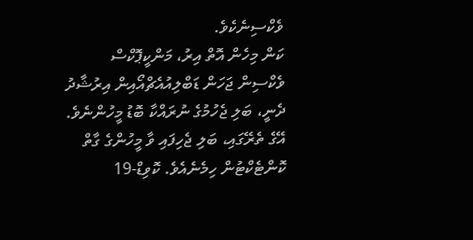ވެކްސިނެކެވެ.
ކަން މިހެން އޮތް އިރު، މަންކީޕޮކްސް ވެކްސިން ޖަހަން ޑަބްލިއުއެޗްއޯއިން އިރުޝާދު ދެނީ، ބަލި ޖެހުމުގެ ނުރައްކާ ބޮޑު މީހުންނެވެ. އޭގެ ތެރޭގައި، ބަލި ޖެހިފައި ވާ މީހުންގެ ގާތް ކޮންޓެކްޓުން ހިމެނެއެވެ. ކޮވިޑް-19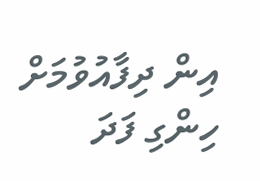އިން ދިފާއުވުމަށް ހިންގި ފަދަ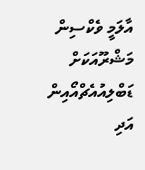އާލަމީ ވެކްސިން މަޝްރޫއަކަށް ޑަބްލިއުއެޗްއޯއިން އަދި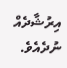އިރުޝާދެއް ނުދެއެވެ.